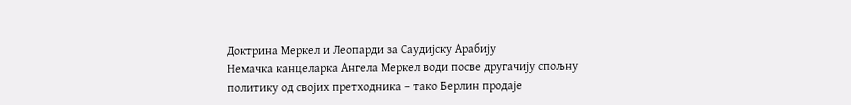Доктрина Меркел и Леопарди за Саудијску Арабију
Немачка канцеларка Ангела Меркел води посве другачију спољну политику од својих претходника – тако Берлин продаје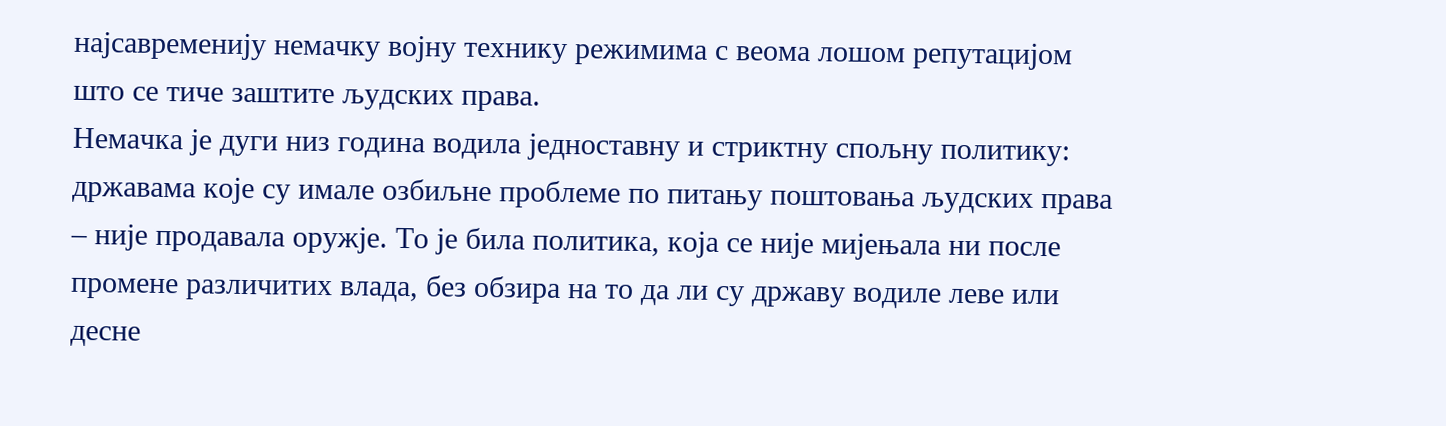најсавременију немачку војну технику режимима с веома лошом репутацијом што се тиче заштите људских права.
Немачка је дуги низ година водила једноставну и стриктну спољну политику: државама које су имале озбиљне проблеме по питању поштовања људских права – није продавала оружје. То је била политика, која се није мијењала ни после промене различитих влада, без обзира на то да ли су државу водиле леве или десне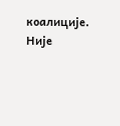коалиције. Није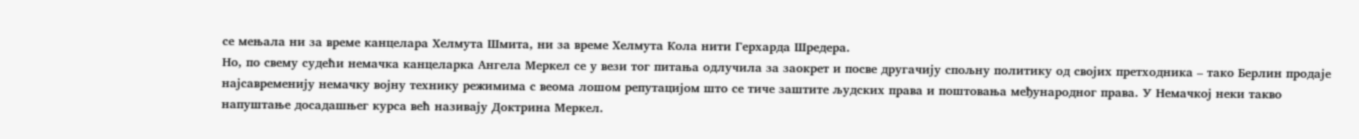се мењала ни за време канцелара Хелмута Шмита, ни за време Хелмута Кола нити Герхарда Шредера.
Но, по свему судећи немачка канцеларка Ангела Меркел се у вези тог питања одлучила за заокрет и посве другачију спољну политику од својих претходника – тако Берлин продаје најсавременију немачку војну технику режимима с веома лошом репутацијом што се тиче заштите људских права и поштовања међународног права. У Немачкој неки такво напуштање досадашњег курса већ називају Доктрина Меркел.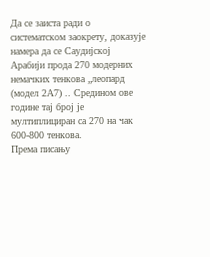Да се заиста ради о систематском заокрету, доказује намера да се Саудијској Арабији прода 270 модерних немачких тенкова „леопард (модел 2А7) .. Средином ове године тај број је мултиплициран са 270 на чак 600-800 тенкова.
Према писању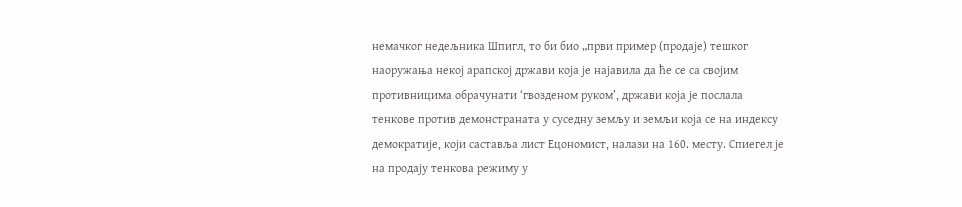немачког недељника Шпигл, то би био „први пример (продаје) тешког наоружања некој арапској држави која је најавила да ће се са својим противницима обрачунати ‘гвозденом руком’, држави која је послала тенкове против демонстраната у суседну земљу и земљи која се на индексу демократије, који саставља лист Ецономист, налази на 160. месту. Спиегел је на продају тенкова режиму у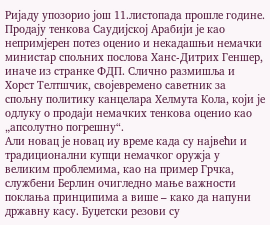Ријаду упозорио још 11.листопада прошле године.
Продају тенкова Саудијској Арабији је као непримјерен потез оценио и некадашњи немачки министар спољних послова Ханс-Дитрих Геншер, иначе из странке ФДП. Слично размишља и Хорст Телтшчик, својевремено саветник за спољну политику канцелара Хелмута Кола, који је одлуку о продаји немачких тенкова оценио као „апсолутно погрешну“.
Али новац је новац иу време када су највећи и традиционални купци немачког оружја у великим проблемима, као на пример Грчка, службени Берлин очигледно мање важности поклања принципима а више – како да напуни државну касу. Буџетски резови су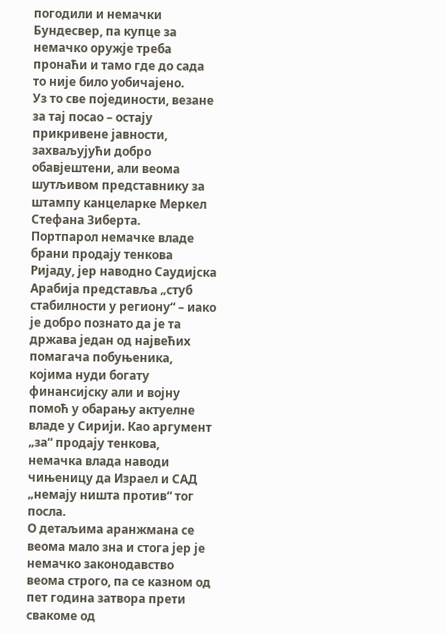погодили и немачки Бундесвер, па купце за немачко оружје треба пронаћи и тамо где до сада то није било уобичајено.
Уз то све појединости, везане за тај посао – остају прикривене јавности, захваљујући добро обавјештени, али веома шутљивом представнику за штампу канцеларке Меркел Стефана Зиберта.
Портпарол немачке владе брани продају тенкова Ријаду, јер наводно Саудијска Арабија представља „стуб стабилности у региону“ – иако је добро познато да је та држава један од највећих помагача побуњеника, којима нуди богату финансијску али и војну помоћ у обарању актуелне владе у Сирији. Као аргумент „за“ продају тенкова, немачка влада наводи чињеницу да Израел и САД „немају ништа против“ тог посла.
О детаљима аранжмана се веома мало зна и стога јер је немачко законодавство веома строго, па се казном од пет година затвора прети свакоме од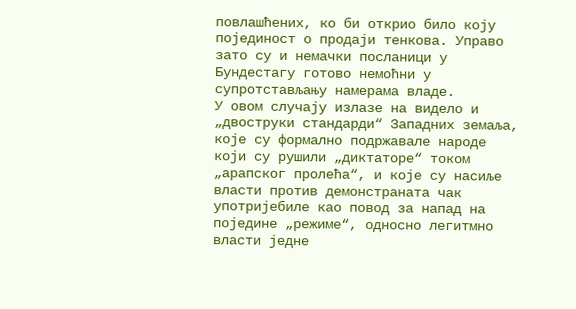повлашћених, ко би открио било коју појединост о продаји тенкова. Управо зато су и немачки посланици у Бундестагу готово немоћни у супротстављању намерама владе.
У овом случају излазе на видело и „двоструки стандарди“ Западних земаља, које су формално подржавале народе који су рушили „диктаторе“ током „арапског пролећа“, и које су насиље власти против демонстраната чак употријебиле као повод за напад на поједине „режиме“, односно легитмно власти једне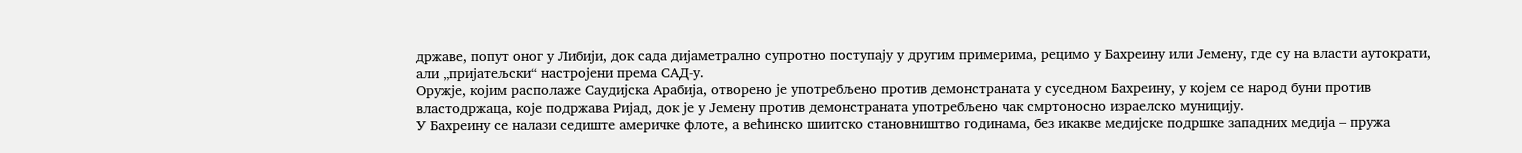државе, попут оног у Либији, док сада дијаметрално супротно поступају у другим примерима, рецимо у Бахреину или Јемену, где су на власти аутократи, али „пријатељски“ настројени према САД-у.
Оружје, којим располаже Саудијска Арабија, отворено је употребљено против демонстраната у суседном Бахреину, у којем се народ буни против властодржаца, које подржава Ријад, док је у Јемену против демонстраната употребљено чак смртоносно израелско муницију.
У Бахреину се налази седиште америчке флоте, а већинско шиитско становништво годинама, без икакве медијске подршке западних медија – пружа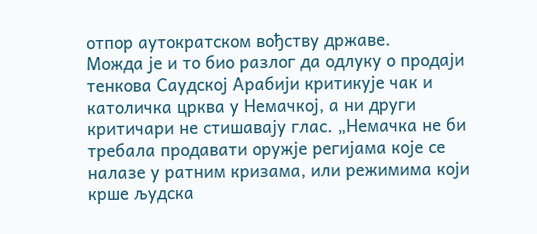отпор аутократском вођству државе.
Можда је и то био разлог да одлуку о продаји тенкова Саудској Арабији критикује чак и католичка црква у Немачкој, а ни други критичари не стишавају глас. „Немачка не би требала продавати оружје регијама које се налазе у ратним кризама, или режимима који крше људска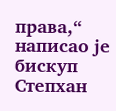права,“ написао је бискуп Степхан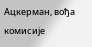Ацкерман, вођа комисије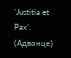‘Justitia et Pax’.
(Адванце)